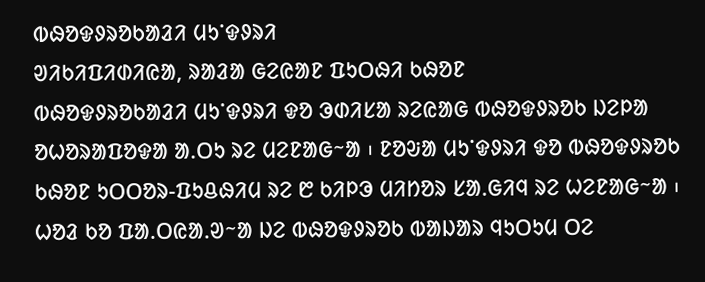ᱵᱷᱚᱫᱽᱨᱚᱠᱟᱲᱤ ᱢᱩᱸᱫᱽᱨᱤ
ᱣᱤᱠᱤᱯᱤᱰᱤᱭᱟ, ᱨᱟᱲᱟ ᱜᱮᱭᱟᱱ ᱯᱩᱛᱷᱤ ᱠᱷᱚᱱ
ᱵᱷᱚᱫᱽᱨᱚᱠᱟᱲᱤ ᱢᱩᱸᱫᱽᱨᱤ ᱫᱚ ᱳᱰᱤᱥᱟ ᱨᱮᱭᱟᱜ ᱵᱷᱚᱫᱽᱨᱚᱠ ᱡᱮᱞᱟ ᱚᱦᱚᱨᱟᱯᱚᱫᱟ ᱟ.ᱛᱩ ᱨᱮ ᱢᱮᱱᱟᱜᱻᱟ ᱾ ᱱᱚᱶᱟ ᱢᱩᱸᱫᱽᱨᱤ ᱫᱚ ᱵᱷᱚᱫᱽᱨᱚᱠ ᱠᱷᱚᱱ ᱩᱛᱛᱚᱨ-ᱯᱩᱪᱷᱤᱢ ᱨᱮ ᱘ ᱠᱤᱞᱳ ᱢᱤᱴᱚᱨ ᱥᱟ.ᱜᱤᱧ ᱨᱮ ᱦᱮᱱᱟᱜᱻᱟ ᱾ ᱦᱚᱲ ᱠᱚ ᱯᱟ.ᱛᱭᱟ.ᱣᱻᱟ ᱡᱮ ᱵᱷᱚᱫᱽᱨᱚᱠ ᱵᱟᱡᱟᱨ ᱧᱩᱛᱩᱢ ᱛᱮ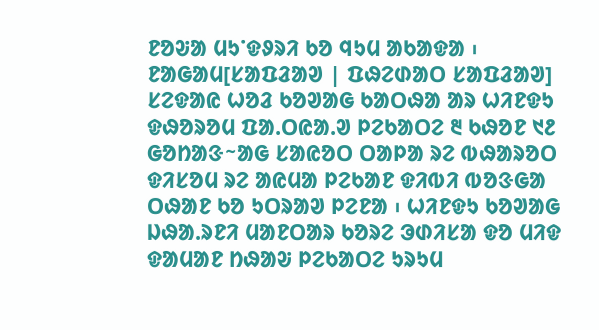ᱱᱚᱶᱟ ᱢᱩᱸᱫᱽᱨᱤ ᱠᱚ ᱧᱩᱢ ᱟᱠᱟᱫᱟ ᱾
ᱱᱟᱜᱟᱢ[ᱥᱟᱯᱲᱟᱣ | ᱯᱷᱮᱰᱟᱛ ᱥᱟᱯᱲᱟᱣ]
ᱥᱮᱫᱟᱭ ᱦᱚᱲ ᱠᱚᱣᱟᱜ ᱠᱟᱛᱷᱟ ᱟᱨ ᱦᱤᱱᱫᱩ ᱫᱷᱚᱨᱚᱢ ᱯᱟ.ᱛᱭᱟ.ᱣ ᱞᱮᱠᱟᱛᱮ ᱓ ᱠᱷᱚᱱ ᱑᱒ ᱜᱚᱴᱟᱝᱻᱟᱜ ᱥᱟᱭᱚᱛ ᱛᱟᱞᱟ ᱨᱮ ᱵᱷᱟᱨᱚᱛ ᱫᱤᱥᱚᱢ ᱨᱮ ᱟᱭᱢᱟ ᱞᱮᱠᱟᱱ ᱫᱤᱵᱤ ᱵᱚᱝᱜᱟ ᱛᱷᱟᱱ ᱠᱚ ᱩᱛᱨᱟᱣ ᱞᱮᱱᱟ ᱾ ᱦᱤᱱᱫᱩ ᱠᱚᱣᱟᱜ ᱡᱷᱟ.ᱨᱱᱤ ᱢᱟᱱᱛᱟᱨ ᱠᱚᱨᱮ ᱳᱰᱤᱥᱟ ᱫᱚ ᱢᱤᱫ ᱫᱟᱢᱟᱱ ᱴᱷᱟᱶ ᱞᱮᱠᱟᱛᱮ ᱩᱨᱩᱢ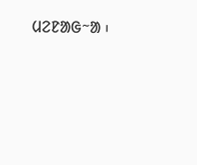ᱢᱮᱱᱟᱜᱻᱟ ᱾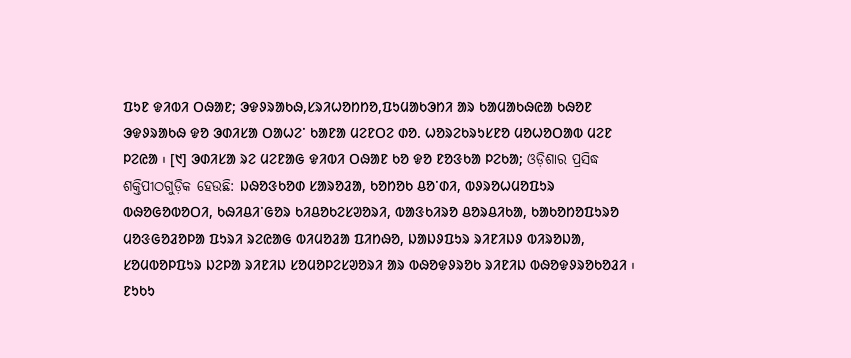ᱯᱩᱱ ᱫᱤᱵᱤ ᱛᱷᱟᱱ; ᱳᱫᱽᱨᱟᱠᱷ,ᱥᱨᱤᱦᱚᱴᱴᱚ,ᱯᱩᱢᱟᱠᱳᱴᱤ ᱟᱨ ᱠᱟᱢᱟᱠᱷᱭᱟ ᱠᱷᱚᱱ ᱳᱫᱽᱨᱟᱠᱷ ᱫᱚ ᱳᱰᱤᱥᱟ ᱛᱟᱦᱮᱸ ᱠᱟᱱᱟ ᱢᱮᱱᱛᱮ ᱰᱚ. ᱦᱚᱨᱮᱠᱨᱩᱥᱱᱚ ᱢᱚᱦᱚᱛᱟᱵ ᱢᱮᱱ ᱞᱮᱭᱟ ᱾ [᱑] ᱳᱰᱤᱥᱟ ᱨᱮ ᱢᱮᱱᱟᱜ ᱫᱤᱵᱤ ᱛᱷᱟᱱ ᱠᱚ ᱫᱚ ᱱᱚᱝᱠᱟ ᱞᱮᱠᱟ; ଓଡ଼ିଶାର ପ୍ରସିଦ୍ଧ ଶକ୍ତିପୀଠଗୁଡ଼ିକ ହେଉଛି: ᱡᱷᱚᱝᱠᱚᱰ ᱥᱟᱨᱚᱲᱟ, ᱠᱚᱴᱚᱠ ᱪᱚᱸᱰᱤ, ᱵᱽᱨᱚᱦᱢᱚᱯᱩᱨ ᱵᱷᱚᱜᱚᱵᱚᱛᱤ, ᱠᱷᱤᱪᱤᱸᱜᱚᱨ ᱠᱤᱪᱚᱠᱮᱥᱣᱚᱨᱤ, ᱵᱟᱝᱠᱤᱨᱚ ᱪᱚᱨᱪᱤᱠᱟ, ᱠᱟᱠᱚᱴᱚᱯᱩᱨᱚ ᱢᱚᱝᱜᱚᱲᱚᱞᱟ ᱯᱩᱨᱤ ᱨᱮᱭᱟᱜ ᱵᱤᱢᱚᱲᱟ ᱯᱤᱴᱷᱚ, ᱡᱟᱡᱽᱯᱩᱨ ᱨᱤᱱᱤᱡᱽ ᱵᱤᱨᱚᱡᱟ, ᱥᱚᱢᱵᱚᱞᱯᱩᱨ ᱡᱮᱞᱟ ᱨᱤᱱᱤᱡ ᱥᱚᱢᱚᱞᱮᱥᱣᱚᱨᱤ ᱟᱨ ᱵᱷᱚᱫᱽᱨᱚᱠ ᱨᱤᱱᱤᱡ ᱵᱷᱚᱫᱽᱨᱚᱠᱚᱲᱤ ᱾ ᱱᱩᱠᱩ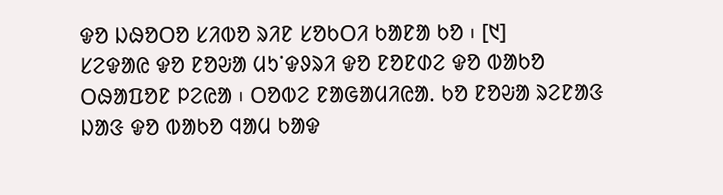ᱫᱚ ᱡᱷᱚᱛᱚ ᱥᱤᱵᱚ ᱨᱤᱱ ᱥᱚᱠᱛᱤ ᱠᱟᱱᱟ ᱠᱚ ᱾ [᱑]
ᱥᱮᱫᱟᱭ ᱫᱚ ᱱᱚᱶᱟ ᱢᱩᱸᱫᱽᱨᱤ ᱫᱚ ᱱᱚᱱᱰᱮ ᱫᱚ ᱵᱟᱠᱚ ᱛᱷᱟᱯᱚᱱ ᱞᱮᱭᱟ ᱾ ᱛᱚᱵᱮ ᱱᱟᱜᱟᱢᱤᱭᱟ. ᱠᱚ ᱱᱚᱶᱟ ᱨᱮᱱᱟᱝ ᱡᱟᱝ ᱫᱚ ᱵᱟᱠᱚ ᱧᱟᱢ ᱠᱟᱫ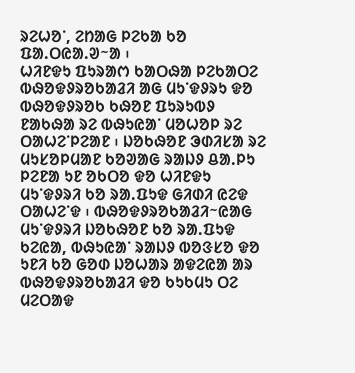ᱨᱮᱦᱚᱸ, ᱮᱴᱟᱜ ᱞᱮᱠᱟ ᱠᱚ ᱯᱟ.ᱛᱭᱟ.ᱣᱻᱟ ᱾
ᱦᱤᱱᱫᱩ ᱯᱩᱨᱟᱬ ᱠᱟᱛᱷᱟ ᱞᱮᱠᱟᱛᱮ ᱵᱷᱚᱫᱽᱨᱚᱠᱟᱲᱤ ᱟᱜ ᱢᱩᱸᱫᱽᱨᱩ ᱫᱚ ᱵᱷᱚᱫᱽᱨᱚᱠ ᱠᱷᱚᱱ ᱯᱩᱨᱩᱵᱽ ᱱᱟᱠᱷᱟ ᱨᱮ ᱵᱷᱩᱭᱟᱸ ᱢᱚᱦᱚᱞ ᱨᱮ ᱛᱟᱦᱮᱸᱞᱮᱟᱱ ᱾ ᱡᱚᱠᱷᱚᱱ ᱳᱰᱤᱥᱟ ᱨᱮ ᱢᱩᱥᱚᱞᱢᱟᱱ ᱠᱚᱣᱟᱜ ᱨᱟᱡᱽ ᱪᱟ.ᱞᱩ ᱞᱮᱱᱟ ᱩᱱ ᱚᱠᱛᱚ ᱫᱚ ᱦᱤᱱᱫᱩ ᱢᱩᱸᱫᱽᱨᱤ ᱠᱚ ᱨᱟ.ᱯᱩᱫ ᱜᱤᱰᱤ ᱭᱮᱫ ᱛᱟᱦᱮᱸᱫ ᱾ ᱵᱷᱚᱫᱽᱨᱚᱠᱟᱲᱤᱻᱭᱟᱜ ᱢᱩᱸᱫᱽᱨᱤ ᱡᱚᱠᱷᱚᱱ ᱠᱚ ᱨᱟ.ᱯᱩᱫ ᱠᱮᱭᱟ, ᱵᱷᱩᱭᱟᱸ ᱨᱟᱡᱽ ᱵᱚᱝᱥᱚ ᱫᱚ ᱩᱱᱤ ᱠᱚ ᱜᱚᱰ ᱡᱚᱦᱟᱨ ᱟᱫᱮᱭᱟ ᱟᱨ ᱵᱷᱚᱫᱽᱨᱚᱠᱟᱲᱤ ᱫᱚ ᱠᱩᱠᱢᱩ ᱛᱮ ᱢᱮᱛᱟᱫ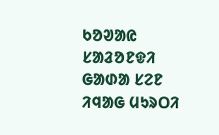ᱠᱚᱣᱟᱭ ᱥᱟᱲᱚᱱᱫᱤ ᱜᱟᱰᱟ ᱥᱮᱱ ᱤᱧᱟᱜ ᱢᱩᱨᱛᱤ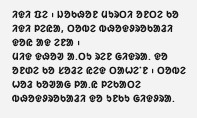ᱤᱫᱤ ᱯᱮ ᱾ ᱡᱚᱠᱷᱚᱱ ᱢᱩᱨᱛᱤ ᱚᱱᱛᱮ ᱠᱚ ᱤᱫᱤ ᱞᱮᱭᱟ, ᱛᱚᱵᱮ ᱵᱷᱚᱫᱽᱨᱚᱠᱟᱲᱤ ᱫᱚᱭ ᱟᱫ ᱮᱱᱟ ᱾
ᱢᱤᱫ ᱫᱷᱚᱣ ᱟ.ᱛᱩ ᱨᱮᱱ ᱜᱤᱫᱨᱟ. ᱫᱚ ᱚᱱᱰᱮ ᱠᱚ ᱥᱚᱲᱮ ᱭᱮᱫ ᱛᱟᱦᱮᱸᱱ ᱾ ᱛᱚᱵᱮ ᱦᱚᱲ ᱠᱚᱣᱟᱜ ᱞᱟ.ᱭ ᱞᱮᱠᱟᱛᱮ ᱵᱷᱚᱫᱽᱨᱚᱠᱟᱲᱤ ᱫᱚ ᱩᱱᱠᱩ ᱜᱤᱫᱽᱨᱟ.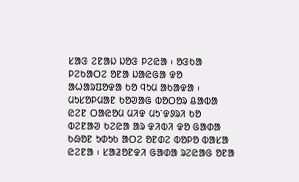ᱥᱟᱝ ᱮᱱᱟᱡ ᱡᱚᱝ ᱞᱮᱭᱟ ᱾ ᱚᱝᱠᱟ ᱞᱮᱠᱟᱛᱮ ᱚᱱᱟ ᱡᱟᱭᱜᱟ ᱫᱚ ᱟᱦᱟᱨᱯᱚᱫᱟ ᱠᱚ ᱧᱩᱢ ᱟᱠᱟᱫᱟ ᱾ ᱢᱩᱥᱚᱞᱢᱟᱱ ᱠᱚᱣᱟᱜ ᱵᱚᱛᱚᱨ ᱪᱟᱵᱟ ᱭᱮᱱ ᱛᱟᱭᱚᱢ ᱢᱤᱫ ᱢᱩᱸᱫᱽᱨᱤ ᱠᱚ ᱵᱮᱱᱟᱣ ᱠᱮᱭᱟ ᱟᱨ ᱫᱤᱵᱤ ᱫᱚ ᱜᱟᱰᱟ ᱠᱷᱚᱱ ᱩᱰᱩᱠ ᱟᱛᱮ ᱚᱱᱰᱮ ᱵᱚᱞᱚ ᱵᱟᱥᱟ ᱭᱮᱱᱟ ᱾ ᱥᱟᱲᱚᱱᱫᱤ ᱜᱟᱰᱟ ᱨᱮᱭᱟᱜ ᱚᱱᱟ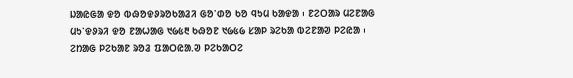ᱡᱟᱭᱜᱟ ᱫᱚ ᱵᱷᱚᱫᱽᱨᱚᱠᱟᱲᱤ ᱜᱚᱸᱰᱚ ᱠᱚ ᱧᱩᱢ ᱠᱟᱫᱟ ᱾ ᱱᱮᱛᱟᱨ ᱢᱮᱱᱟᱜ ᱢᱩᱸᱫᱽᱨᱤ ᱫᱚ ᱱᱟᱦᱟᱜ ᱑᱙᱕᱓ ᱠᱷᱚᱱ ᱑᱙᱕᱙ ᱥᱟᱞ ᱨᱮᱠᱟ ᱵᱮᱱᱟᱣ ᱞᱮᱭᱟ ᱾
ᱮᱴᱟᱜ ᱞᱮᱠᱟᱱ ᱨᱚᱲ ᱯᱟᱛᱭᱟ.ᱣ ᱞᱮᱠᱟᱛᱮ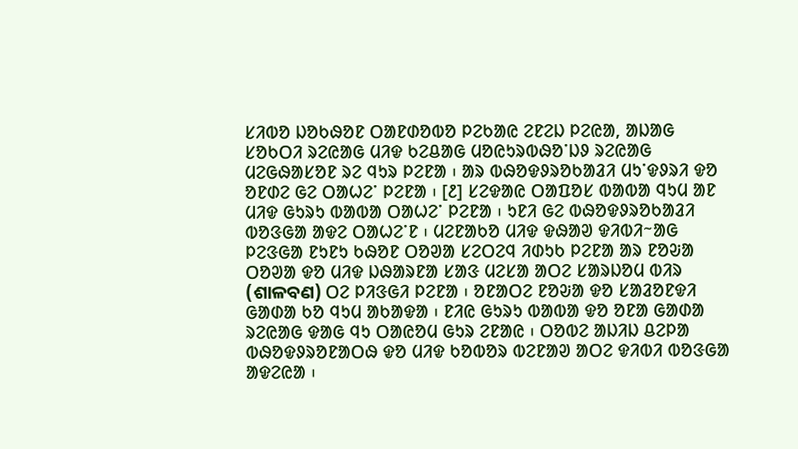ᱥᱤᱵᱚ ᱡᱚᱠᱷᱚᱱ ᱛᱟᱱᱰᱚᱵᱚ ᱞᱮᱠᱟᱭ ᱮᱱᱮᱡ ᱞᱮᱭᱟ, ᱟᱡᱟᱜ ᱥᱚᱠᱛᱤ ᱨᱮᱭᱟᱜ ᱢᱤᱫ ᱠᱮᱪᱟᱜ ᱢᱚᱭᱩᱨᱵᱷᱚᱸᱡᱽ ᱨᱮᱭᱟᱜ ᱢᱮᱜᱷᱟᱥᱚᱱ ᱨᱮ ᱧᱩᱨ ᱞᱮᱱᱟ ᱾ ᱟᱨ ᱵᱷᱚᱫᱽᱨᱚᱠᱟᱲᱤ ᱢᱩᱸᱫᱽᱨᱤ ᱫᱚ ᱚᱱᱰᱮ ᱜᱮ ᱛᱟᱦᱮᱸ ᱞᱮᱱᱟ ᱾ [᱒] ᱥᱮᱫᱟᱭ ᱛᱟᱯᱚᱥ ᱵᱟᱵᱟ ᱧᱩᱢ ᱟᱱ ᱢᱤᱫ ᱜᱩᱨᱩ ᱵᱟᱵᱟ ᱛᱟᱦᱮᱸ ᱞᱮᱱᱟ ᱾ ᱩᱱᱤ ᱜᱮ ᱵᱷᱚᱫᱽᱨᱚᱠᱟᱲᱤ ᱵᱚᱝᱜᱟ ᱟᱫᱮ ᱛᱟᱦᱮᱸᱱ ᱾ ᱢᱮᱱᱟᱠᱚ ᱢᱤᱫ ᱫᱷᱟᱣ ᱫᱤᱵᱤᱻᱟᱜ ᱞᱮᱝᱜᱟ ᱱᱩᱱᱩ ᱠᱷᱚᱱ ᱛᱚᱣᱟ ᱥᱮᱛᱮᱧ ᱤᱰᱩᱠ ᱞᱮᱱᱟ ᱟᱨ ᱱᱚᱶᱟ ᱛᱚᱣᱟ ᱫᱚ ᱢᱤᱫ ᱡᱷᱟᱨᱱᱟ ᱥᱟᱝ ᱢᱮᱥᱟ ᱟᱛᱮ ᱥᱟᱨᱡᱚᱢ ᱵᱤᱨ (ଶାଳବଣ) ᱛᱮ ᱞᱤᱝᱜᱤ ᱞᱮᱱᱟ ᱾ ᱚᱱᱟᱛᱮ ᱱᱚᱶᱟ ᱫᱚ ᱥᱟᱲᱚᱱᱫᱤ ᱜᱟᱰᱟ ᱠᱚ ᱧᱩᱢ ᱟᱠᱟᱫᱟ ᱾ ᱱᱤᱭ ᱜᱩᱨᱩ ᱵᱟᱵᱟ ᱫᱚ ᱚᱱᱟ ᱜᱟᱰᱟ ᱨᱮᱭᱟᱜ ᱫᱟᱜ ᱧᱩ ᱛᱟᱭᱚᱢ ᱜᱩᱨ ᱮᱱᱟᱭ ᱾ ᱛᱚᱵᱮ ᱟᱡᱤᱡ ᱪᱮᱞᱟ ᱵᱷᱚᱫᱽᱨᱚᱱᱟᱛᱷ ᱫᱚ ᱢᱤᱫ ᱠᱚᱵᱚᱨ ᱵᱮᱱᱟᱣ ᱟᱛᱮ ᱫᱤᱵᱤ ᱵᱚᱝᱜᱟ ᱟᱫᱮᱭᱟ ᱾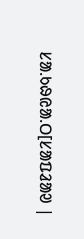ᱥᱟ.ᱠᱷᱭᱟ.ᱛ[ᱥᱟᱯᱲᱟᱣ |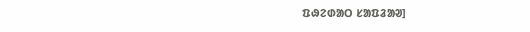ᱯᱷᱮᱰᱟᱛ ᱥᱟᱯᱲᱟᱣ]